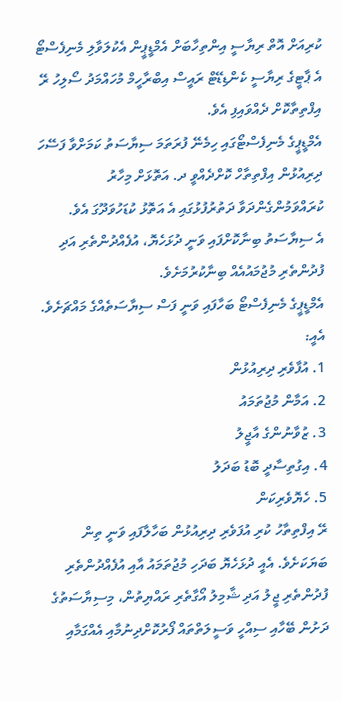ކުރިއަށް އޮތް ރިޔާސީ އިންތިހާބަށް އެމްޑީޕީން އެކުލަވާލި މެނިފެސްޓޯ އެ ޕާޓީގެ ރިޔާސީ ކެންޑިޑޭޓް ރައީސް އިބްރާހީމް މުހައްމަދު ސޯލިހު ރޭ އިފްތިތާކޮށް ދެއްވައިފި އެވެ.
އެމްޑީޕީގެ މެނިފެސްޓޯގައި ހިމެނޭ ފުރަތަމަ ސިޔާސަތު ކަމަށްވާ ފަސޭހަ ދިރިއުޅުން އިފްތިތާހް ކޮށްދެއްވީ ދ. އަތޮޅަށް މިހާރު ކުރައްވަމުންގެންދަވާ ދަތުރުފުޅުގައި އެ އަތޮޅު ކުޑަހުވަދޫގަ އެވެ.
އެ ސިޔާސަތު ބިނާކޮށްފައި ވަނީ ދުޅަހެޔޮ، އުފެއްދުންތެރި އަދި ފުދުންތެރި މުޖުމައުއެއް ބިނާކުރުމަށެވެ.
އެމްޑީޕީގެ މެނިފެސްޓޯ ބަހާފައި ވަނީ ފަސް ސިޔާސަތެއްގެ މައްޗަށެވެ. އެއީ:
1. އުފާވެރި ދިރިއުޅުން
2. އަމާން މުޖުތަމައު
3. ޒުވާނުންގެ އާޖީލު
4. އިގުތިސާދީ ބޮޑު ބަދަލު
5. ހެޔޮވެރިކަން
ރޭ އިފްތިތާހު ކުރި އުފަވެރި ދިރިއުޅުން ބަހާލާފައި ވަނީ ތިން ބަޔަކަށެވެ. އެއީ ދުޅަހެޔޮ ބަދަހި މުޖުތަމައު އާއި އުފެއްދުންތެރި ފުދުންތެރި ޖީލު އަދި ޝާމިލު އޯގާތެރި ރައްޔިތުން، މިސިޔާސަތުގެ ދަށުން ބޭހާއި ސިއްހީ ވަސީލަތްތައް ފޯރުކޮށްދިނުމާއި އެއްގަމާއި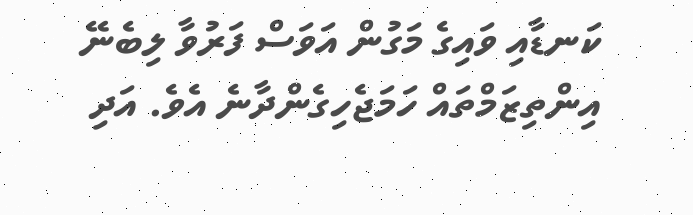ކަނޑާއި ވައިގެ މަގުން އަވަސް ފަރުވާ ލިބެނޭ އިންތިޒަމްތައް ހަމަޖެހިގެންދާނެ އެވެ. އަދި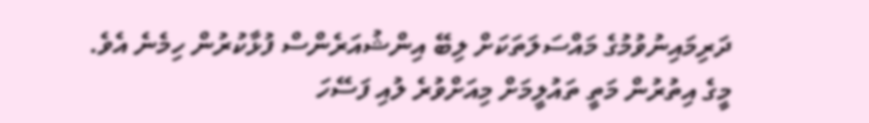ދަރިމައިނުވުމުގެ މައްސަލަތަކަށް ލިބޭ އިންޝުއަރެންސް ފުޅާކުރުން ހިމެނެ އެވެ.
މީގެ އިތުރުން މަތީ ތައުލީމަށް މިއަށްވުރެ ލުއި ފަސޭހަ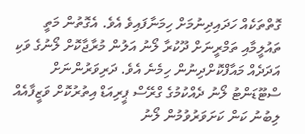ގޮތްތަކެއް ހަދައިދިނުމަށް ހިމަނާފައިވެ އެވެ. އެގޮތުން މަތީ ތައުލީމާއި ތަމްރީނަށް ދޫކުރާ ލޯނު އަލުން މުރާޖާކޮށް ލޯނުގެ ވަކި އަދަދެއް މައާފްކޮށްދިނުން ހިމެނެ އެވެ. ދަރިވަރުންނަށް ސްޓޫޑަންޓު ލޯނު ދެއްކުމުގެ ގްރޭސް ޕީރިއަޑް އިތުރުކޮށް ވަޒީފާއެއް ލިބުނު ކަން ކަށަވަރުވުމުން ލޯނު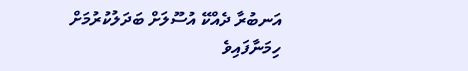އަނބުރާ ދެއްކޭ އުސޫލަށް ބަދަލުކުރުމަށް ހިމަނާފައިވެ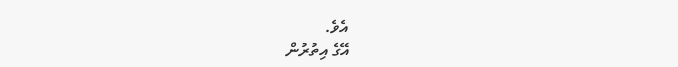އެވެ.
އޭގެ އިތުރުން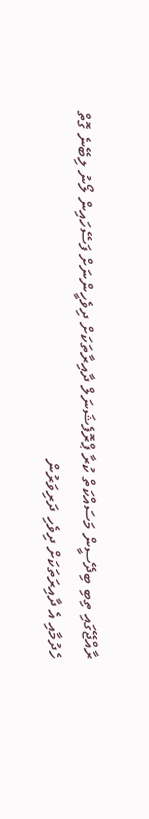ރާއްޖޭގައި ތިބި ބިދޭސީން މަސައްކަތް ކުރާ ޕްރޮފެޝަނަލް ދާއިރާތަކަށް ދިވެހީންނަށް ފަސޭހައިން ލޯނު ލިބޭނެ ގޮތް ހެދުމާއި އެ ދާއިރަތަކަށް ދިވެހި ދަރިވަރުން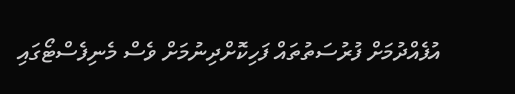އުފެއްދުމަށް ފުރުސަތުތައް ފަހިކޮށްދިނުމަށް ވެސް މެނިފެސްޓޯގައި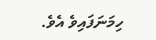ހިމަނަފައިވެ އެވެ.